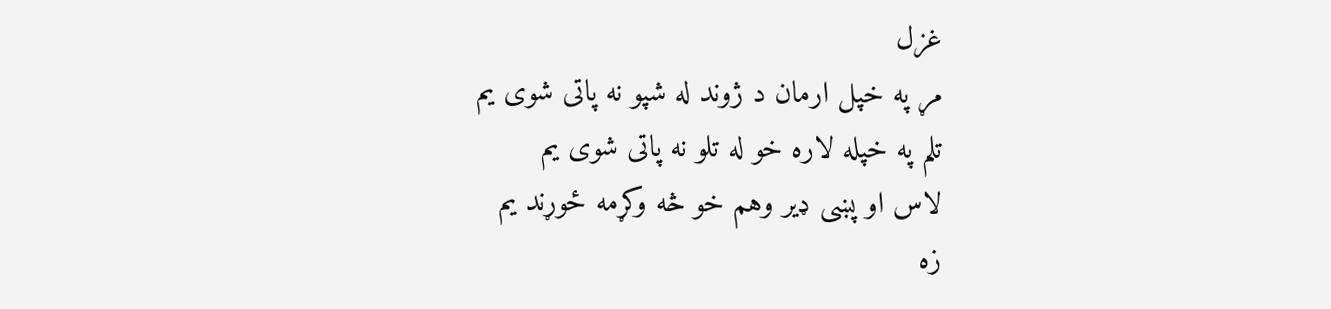غزل
مړ په خپل ارمان د ژوند له شپو نه پاتی شوی یم
تلم په خپله لاره خو له تلو نه پاتی شوی یم
لاس او پښی ډیر وهم خو څه وکړمه ځوړند یم
زه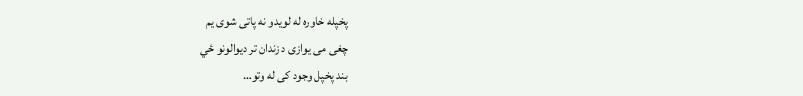پخپله خاوره له لویدو نه پاتی شوی یم
چغی می یوازی د زندان تر دیوالونو ځي
بند پخپل وجود کی له وتو…